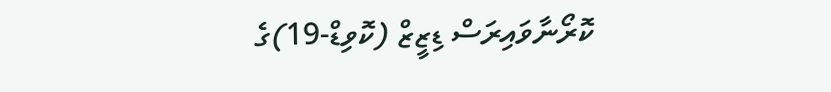ކޮރޯނާވައިރަސް ޑިޒީޒް (ކޮވިޑް-19)ގެ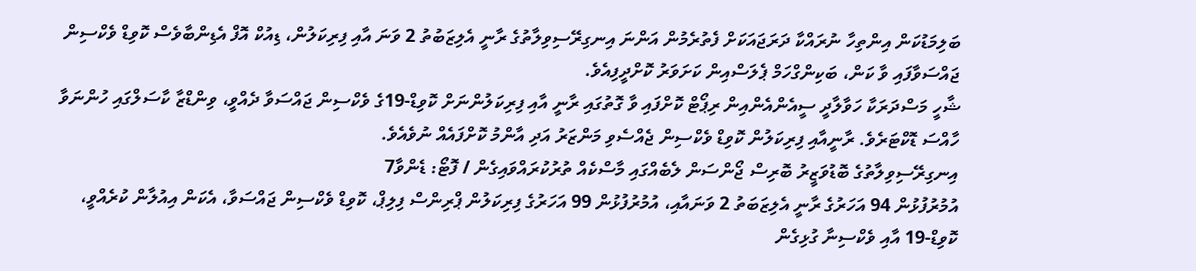ބަލިމަޑުކަން އިންތިހާ ނުރައްކާ ދަރަޖައަކަށް ފެތުރެމުން އަންނަ އިނގިރޭސިވިލާތުގެ ރާނީ އެލިޒަބުތު 2 ވަނަ އާއި ފިރިކަލުން، ޑިއުކް އޮފް އެޑިންބާވެސް ކޮވިޑް ވެކްސިން ޖައްސަވާފައި ވާ ކަން، ބަކިންގްހަމް ޕެލަސްއިން ކަށަވަރު ކޮށްދީފިއެވެ.
ޝާހީ މަސްދަރަކާ ހަވާލާދީ ސީއެންއެންއިން ރިޕޯޓް ކޮށްފައި ވާ ގޮތުގައި ރާނީ އާއި ފިރިކަލުންނަށް ކޮވިޑް-19ގެ ވެކްސިން ޖައްސަވާ ދެއްވީ، ވިންޑްޒާ ކާސަލްގައި ހުންނަވާ ހާއްސަ ޑޮކްޓަރެވެ. ރާނީއާއި ފިރިކަލުން ކޮވިޑް ވެކްސިން ޖެއްސެވި މަންޒަރު އަދި އާންމު ކޮށްފައެއް ނުވެއެވެ.
އިނގިރޭސިވިލާތުގެ ބޮޑުވަޒީރު ބޮރިސް ޖޯންސަން ލެބެއްގައި މާސްކެއް ތުރުކުރައްވައިގެން / ފޮޓޯ: ޑެންވާ7
އުމުރުފުޅުން 94 އަހަރުގެ ރާނީ އެލިޒަބަތު 2 ވަނައާއި، އުމުރުފުޅުން 99 އަހަރުގެ ފިރިކަލުން ޕްރިންސް ފިލިޕް، ކޮވިޑް ވެކްސިން ޖައްސަވާ، އެކަން އިއުލާން ކުރެއްވީ، ކޮވިޑް-19 އާއި ވެކްސިނާ ގުޅިގެން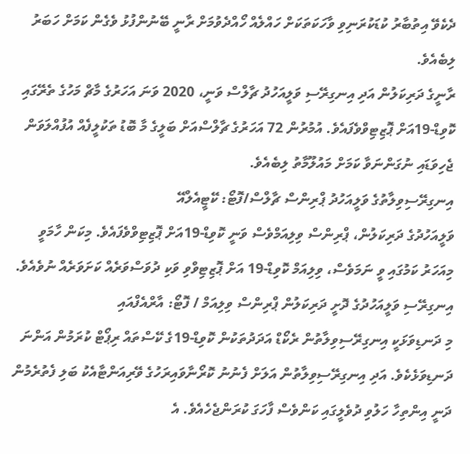ދެކެވޭ އިތުބާރު ކުޑަކުރަނިވި ވާހަކަތަކަށް ހައްލެއް ހޯއްދެވުމަށް ރާނީ ބޭނުންފުޅު ވެގެން ކަމަށް ހަބަރު ލިބެއެވެ.
ރާނީގެ ދަރިކަލުން އަދި އިނގިރޭސި ވަލީއަހުދު ޗާލްސް ވަނީ، 2020 ވަނަ އަހަރުގެ މާޗް މަހުގެ ތެރޭގައި ކޮވިޑް-19އަށް ޕޮޒިޓިވްވެފައެވެ. އުމުރުން 72 އަހަރުގެ ޗާލްސްއަށް ބަލީގެ މާ ބޮޑު ތަކުލީފެއް އުފުއްލަވަން ޖެހިވަޑައި ނުގަންނަވާ ކަމަށް މައުލޫމާތު ލިބެއެވެ.
އިނގިރޭސިވިލާތުގެ ވަލީއަހުދު ޕްރިންސް ޗާލްސް/ފޮޓޯ: ކޭޓީއެލްއޭ
ވަލީއަހުދުގެ ދަރިކަލުން، ޕްރިންސް ވިލިއަމްވެސް ވަނީ ކޮވިޑް-19އަށް ޕޮޒިޓިވްވެފައެވެ. މިކަން ހާމަވީ މިއަހަރު ކަމުގައި ވީ ނަމަވެސް، ވިލިއަމް ކޮވިޑް-19 އަށް ޕޮޒިޓިވްވި ވަކި ދުވަސްވަރެއް ކަށަވަރެއް ނުވެއެވެ.
އިނގިރޭސި ވަލީއަހުދުގެ ދޮށީ ދަރިކަލުން ޕްރިންސް ވިލިއަމް / ފޮޓޯ: އާރްއެފްއައި
މި ދަނޑިވަޅަކީ އިނގިރޭސިވިލާތުން ރެކޯޑް އަދަދުތަކުން ކޮވިޑް-19ގެ ކޭސްތައް ރިޕޯޓް ކުރަމުން އަންނަ ދަނޑިވަޅެކެވެ. އަދި އިނގިރޭސިވިލާތުން އަލަށް ފެނުނު ކޮރޯނާވައިރަހުގެ ވޭރިއަންޓާއެކު ބަލި ފެތުރެމުން ދަނީ އިންތިހާ ހަލުވި ދުވެލީގައި ކަންވެސް ފާހަގަ ކުރަންޖެހެއެވެ. އެ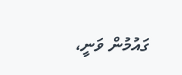ގައުމުން ވަނީ،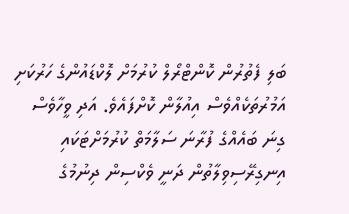ބަލި ފެތުރުން ކޮންޓްރޯލް ކުރުމަށް ލޮކްޑައުންގެ ހަރުކަށި އަމުރުތަކެއްވެސް އިއުލާން ކޮށްފައެވެ. އަދި ވީހާވެސް ގިނަ ބައެއްގެ ފުރާނަ ސަލާމަތް ކުރުމަށްޓަކައި އިނގިރޭސިވިލާތުން ދަނީ ވެކްސިން ދިނުމުގެ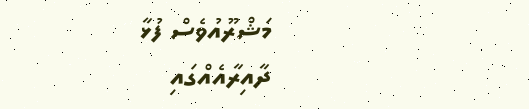މަޝްރޫއުވެސް ފުޅާ ދާއިރާއެއްގައި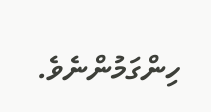ހިންގަމުންނެވެ.